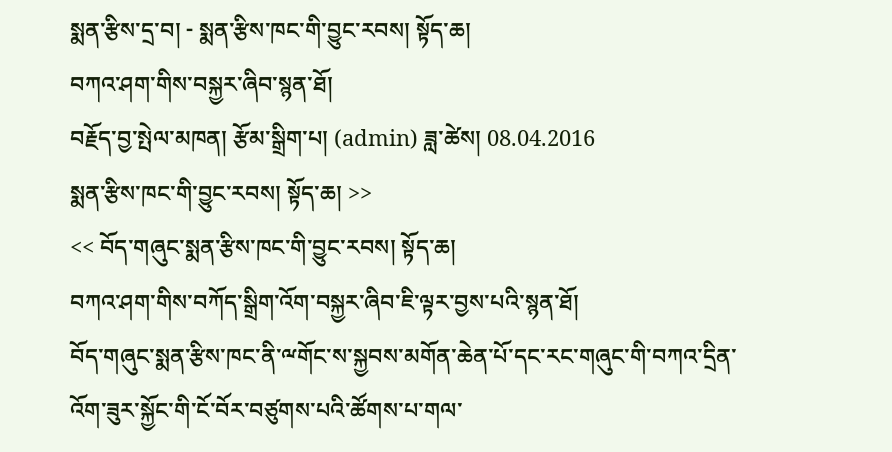སྨན་རྩིས་དྲ་བ། - སྨན་རྩིས་ཁང་གི་བྱུང་རབས། སྟོད་ཆ།
བཀའ་ཤག་གིས་བསྐྱར་ཞིབ་སྙན་ཐོ།
བརྗོད་བྱ་སྤེལ་མཁན། རྩོམ་སྒྲིག་པ། (admin) ཟླ་ཚེས། 08.04.2016
སྨན་རྩིས་ཁང་གི་བྱུང་རབས། སྟོད་ཆ། >>
<< བོད་གཞུང་སྨན་རྩིས་ཁང་གི་བྱུང་རབས། སྟོད་ཆ།
བཀའ་ཤག་གིས་བཀོད་སྒྲིག་འོག་བསྐྱར་ཞིབ་ཇི་ལྟར་བྱས་པའི་སྙན་ཐོ།
བོད་གཞུང་སྨན་རྩིས་ཁང་ནི་ྋགོང་ས་སྐྱབས་མགོན་ཆེན་པོ་དང་རང་གཞུང་གི་བཀའ་དྲིན་འོག་ཟུར་སྐྱོང་གི་ངོ་བོར་བཙུགས་པའི་ཚོགས་པ་གལ་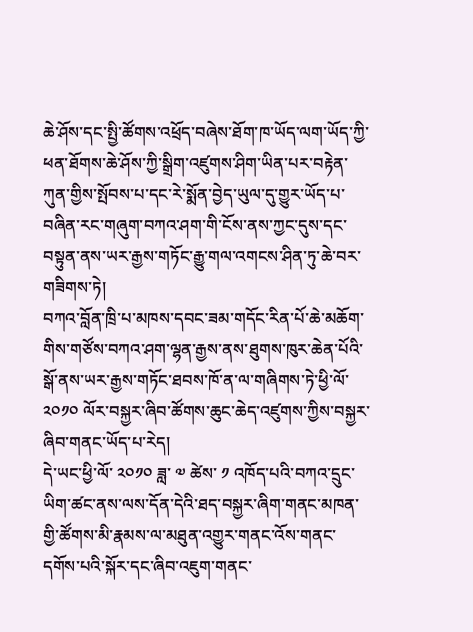ཆེ་ཤོས་དང་སྤྱི་ཚོགས་འཕྲོད་བཞེས་ཐོག་ཁ་ཡོད་ལག་ཡོད་ཀྱི་ཕན་ཐོགས་ཆེ་ཤོས་ཀྱི་སྒྲིག་འཛུགས་ཤིག་ཡིན་པར་བརྟེན་ཀུན་གྱིས་སྤོབས་པ་དང་རེ་སྨོན་བྱེད་ཡུལ་དུ་གྱུར་ཡོད་པ་བཞིན་རང་གཞུག་བཀའ་ཤག་གི་ངོས་ནས་ཀྱང་དུས་དང་བསྟུན་ནས་ཡར་རྒྱས་གཏོང་རྒྱུ་གལ་འགངས་ཤིན་ཏུ་ཆེ་བར་གཟིགས་ཏེ།
བཀའ་བློན་ཁྲི་པ་མཁས་དབང་ཟམ་གདོང་རིན་པོ་ཆེ་མཆོག་གིས་གཙོས་བཀའ་ཤག་ལྷན་རྒྱས་ནས་ཐུགས་ཁུར་ཆེན་པོའི་སྒོ་ནས་ཡར་རྒྱས་གཏོང་ཐབས་ཁོ་ན་ལ་གཞིགས་ཏེ་ཕྱི་ལོ་ ༢༠༡༠ ལོར་བསྐྱར་ཞིབ་ཚོགས་ཆུང་ཆེད་འཛུགས་ཀྱིས་བསྐྱར་ཞིབ་གནང་ཡོད་པ་རེད།
དེ་ཡང་ཕྱི་ལོ་ ༢༠༡༠ ཟླ་ ༧ ཚེས་ ༡ འཁོད་པའི་བཀའ་དྲུང་ཡིག་ཚང་ནས་ལས་དོན་དེའི་ཐད་བསྐྱར་ཞིག་གནང་མཁན་གྱི་ཚོགས་མི་རྣམས་ལ་མཐུན་འགྱུར་གནང་འོས་གནང་དགོས་པའི་སྐོར་དང་ཞིབ་འཇུག་གནང་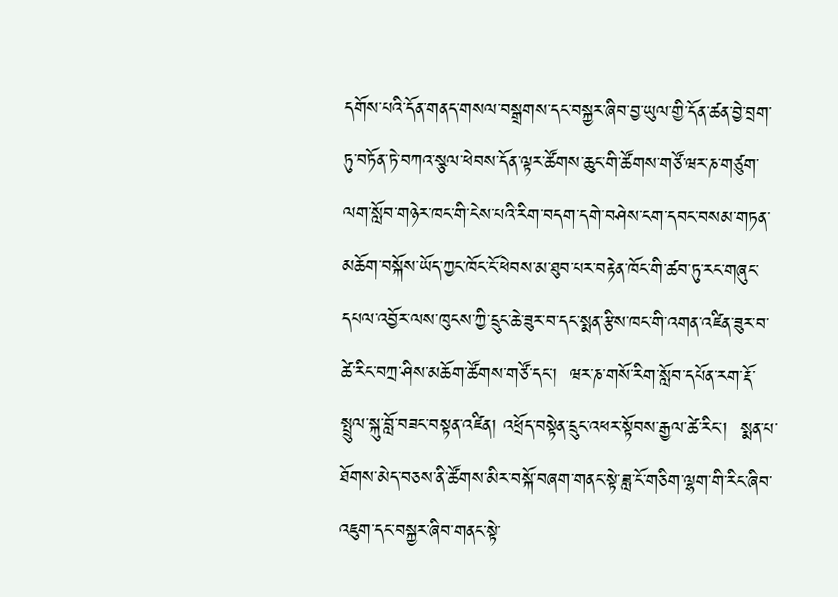དགོས་པའི་དོན་གནད་གསལ་བསྒྲགས་དང་བསྐྱར་ཞིབ་བྱ་ཡུལ་གྱི་དོན་ཚན་བྱེ་བྲག་ཏུ་བཏོན་ཏེ་བཀའ་སྩལ་ཕེབས་དོན་ལྟར་ཚོགས་ཆུང་གི་ཚོགས་གཙོ་ཝར་ཎ་གཙུག་ལག་སློབ་གཉེར་ཁང་གི་ངེས་པའི་རིག་བདག་དགེ་བཤེས་ངག་དབང་བསམ་གཏན་མཆོག་བསྐོས་ཡོད་ཀྱང་ཁོང་ངོ་ཕེབས་མ་ཐུབ་པར་བརྟེན་ཁོང་གི་ཚབ་ཏུ་རང་གཞུང་དཔལ་འབྱོར་ལས་ཁུངས་ཀྱི་དྲུང་ཆེ་ཟུར་བ་དང་སྨན་རྩིས་ཁང་གི་འགན་འཛིན་ཟུར་བ་ཚེ་རིང་བཀྲ་ཤིས་མཆོག་ཚོགས་གཙོ་དང་།  ཝར་ཎ་གསོ་རིག་སློབ་དཔོན་རག་རྡོ་སྤྲུལ་སྐུ་བློ་བཟང་བསྟན་འཛིན། འཕྲོད་བསྟེན་དྲུང་འཕར་སྟོབས་རྒྱལ་ཚེ་རིང་།  སྨན་པ་ཐོགས་མེད་བཅས་ནི་ཚོགས་མིར་བསྐོ་བཞག་གནང་སྟེ་ཟླ་ངོ་གཅིག་ལྷག་གི་རིང་ཞིབ་འཇུག་དང་བསྐྱར་ཞིབ་གནང་སྟེ་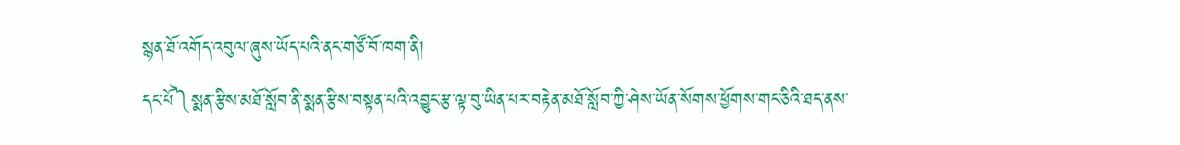སྙན་ཐོ་འགོད་འབུལ་ཞུས་ཡོད་པའི་ནང་གཙོ་བོ་ཁག་ནི།
དང་པོ༽སྨན་རྩིས་མཐོ་སློབ་ནི་སྨན་རྩིས་བསྟན་པའི་འབྱུང་རྩ་ལྟ་བུ་ཡིན་པར་བརྟེན་མཐོ་སློབ་ཀྱི་ཤེས་ཡོན་སོགས་ཕྱོགས་གང་ཅིའི་ཐད་ནས་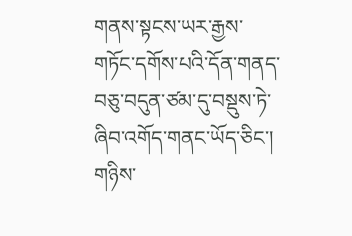གནས་སྟངས་ཡར་རྒྱས་གཏོང་དགོས་པའི་དོན་གནད་བཅུ་བདུན་ཙམ་དུ་བསྡུས་ཏེ་ཞིབ་འགོད་གནང་ཡོད་ཅིང་།
གཉིས་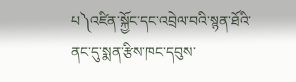པ༽འཛིན་སྐྱོང་དང་འབྲེལ་བའི་སྙན་ཐོའི་ནང་དུ་སྨན་རྩིས་ཁང་དབུས་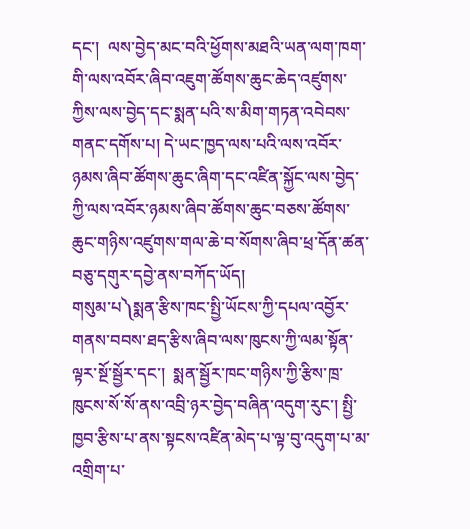དང་།  ལས་བྱེད་མང་བའི་ཕྱོགས་མཐའི་ཡན་ལག་ཁག་གི་ལས་འབོར་ཞིབ་འཇུག་ཚོགས་ཆུང་ཆེད་འཛུགས་ཀྱིས་ལས་བྱེད་དང་སྨན་པའི་ས་མིག་གཏན་འབེབས་གནང་དགོས་པ། དེ་ཡང་ཁྱད་ལས་པའི་ལས་འབོར་ཉམས་ཞིབ་ཚོགས་ཆུང་ཞིག་དང་འཛིན་སྐྱོང་ལས་བྱེད་ཀྱི་ལས་འབོར་ཉམས་ཞིབ་ཚོགས་ཆུང་བཅས་ཚོགས་ཆུང་གཉིས་འཛུགས་གལ་ཆེ་བ་སོགས་ཞིབ་ཕྲ་དོན་ཚན་བཅུ་དགུར་དབྱེ་ནས་བཀོད་ཡོད།
གསུམ་པ༽སྨན་རྩིས་ཁང་སྤྱི་ཡོངས་ཀྱི་དཔལ་འབྱོར་གནས་བབས་ཐད་རྩིས་ཞིབ་ལས་ཁུངས་ཀྱི་ལམ་སྟོན་ལྟར་སྔོ་སྦྱོར་དང་།  སྨན་སྦྱོར་ཁང་གཉིས་ཀྱི་རྩིས་ཁྲ་ཁུངས་སོ་སོ་ནས་འབྲི་ཉར་བྱེད་བཞིན་འདུག་རུང་། སྤྱི་ཁྱབ་རྩིས་པ་ནས་སྟངས་འཛིན་མེད་པ་ལྟ་བུ་འདུག་པ་མ་འགྲིག་པ་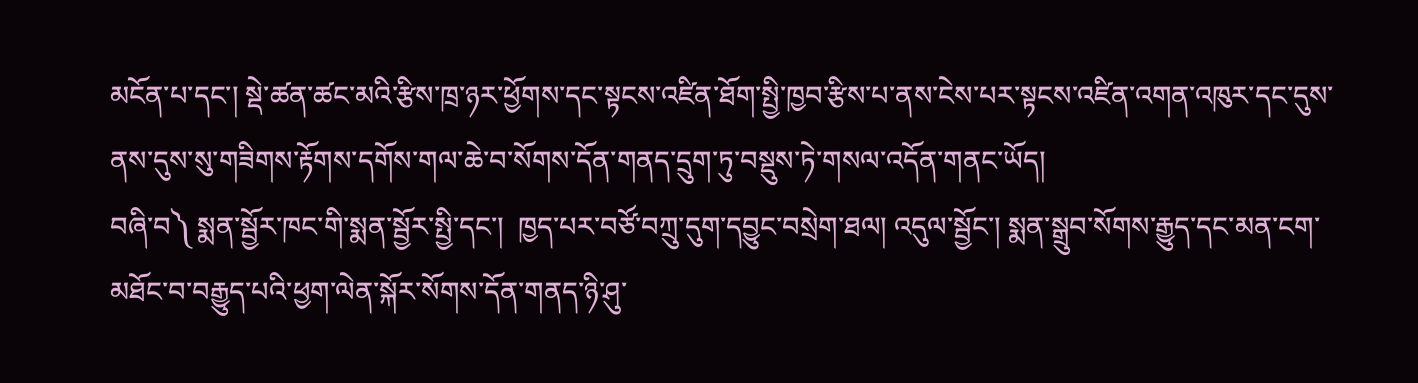མངོན་པ་དང་། སྡེ་ཚན་ཚང་མའི་རྩིས་ཁྲ་ཉར་ཕྱོགས་དང་སྟངས་འཛིན་ཐོག་སྤྱི་ཁྱབ་རྩིས་པ་ནས་ངེས་པར་སྟངས་འཛིན་འགན་འཁུར་དང་དུས་ནས་དུས་སུ་གཟིགས་རྟོགས་དགོས་གལ་ཆེ་བ་སོགས་དོན་གནད་དྲུག་ཏུ་བསྡུས་ཏེ་གསལ་འདོན་གནང་ཡོད།
བཞི་བ༽ སྨན་སྦྱོར་ཁང་གི་སྨན་སྦྱོར་སྤྱི་དང་།  ཁྱད་པར་བཙོ་བཀྲུ་དུག་དབྱུང་བསྲེག་ཐལ། འདུལ་སྦྱོང་། སྨན་སྒྲུབ་སོགས་རྒྱུད་དང་མན་ངག་མཐོང་བ་བརྒྱུད་པའི་ཕྱག་ལེན་སྐོར་སོགས་དོན་གནད་ཉི་ཤུ་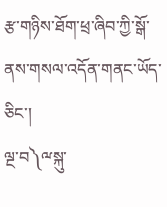རྩ་གཉིས་ཐོག་ཕྲ་ཞིབ་ཀྱི་སྒོ་ནས་གསལ་འདོན་གནང་ཡོད་ཅིང་།
ལྔ་བ༽ྋསྐུ་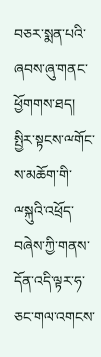བཅར་སྨན་པའི་ཞབས་ཞུ་གནང་ཕྱོགགས་ཐད། སྤྱིར་སྟངས་ྋགོང་ས་མཆོག་གི་ྋསྐུའི་འཕྲོད་བཞེས་ཀྱི་གནས་དོན་འདི་ལྟར་ཧ་ཅང་གལ་འགངས་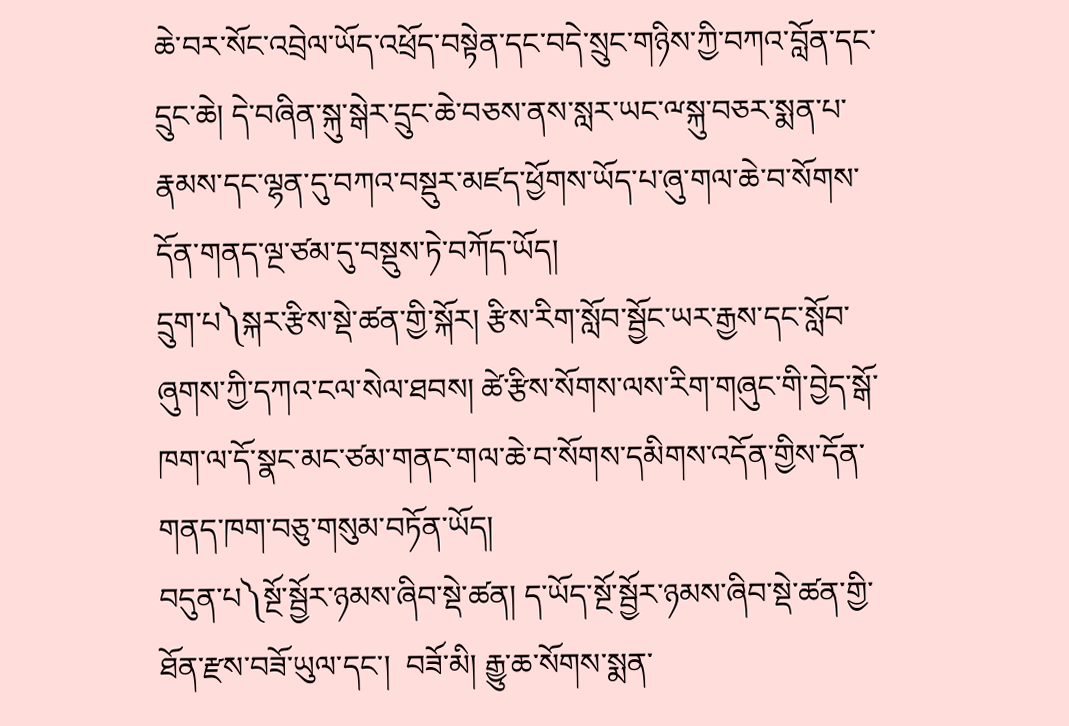ཆེ་བར་སོང་འབྲེལ་ཡོད་འཕྲོད་བསྟེན་དང་བདེ་སྲུང་གཉིས་ཀྱི་བཀའ་བློན་དང་དྲུང་ཆེ། དེ་བཞིན་སྐུ་སྒེར་དྲུང་ཆེ་བཅས་ནས་སླར་ཡང་ྋསྐུ་བཅར་སྨན་པ་རྣམས་དང་ལྷན་དུ་བཀའ་བསྡུར་མཛད་ཕྱོགས་ཡོད་པ་ཞུ་གལ་ཆེ་བ་སོགས་དོན་གནད་ལྔ་ཙམ་དུ་བསྡུས་ཏེ་བཀོད་ཡོད།
དྲུག་པ༽སྐར་རྩིས་སྡེ་ཚན་གྱི་སྐོར། རྩིས་རིག་སློབ་སྦྱོང་ཡར་རྒྱས་དང་སློབ་ཞུགས་ཀྱི་དཀའ་ངལ་སེལ་ཐབས། ཚེ་རྩིས་སོགས་ལས་རིག་གཞུང་གི་བྱེད་སྒོ་ཁག་ལ་དོ་སྣང་མང་ཙམ་གནང་གལ་ཆེ་བ་སོགས་དམིགས་འདོན་གྱིས་དོན་གནད་ཁག་བཅུ་གསུམ་བཏོན་ཡོད།
བདུན་པ༽སྔོ་སྦྱོར་ཉམས་ཞིབ་སྡེ་ཚན། ད་ཡོད་སྔོ་སྦྱོར་ཉམས་ཞིབ་སྡེ་ཚན་གྱི་ཐོན་རྫས་བཟོ་ཡུལ་དང་།  བཟོ་མི། རྒྱུ་ཆ་སོགས་སྨན་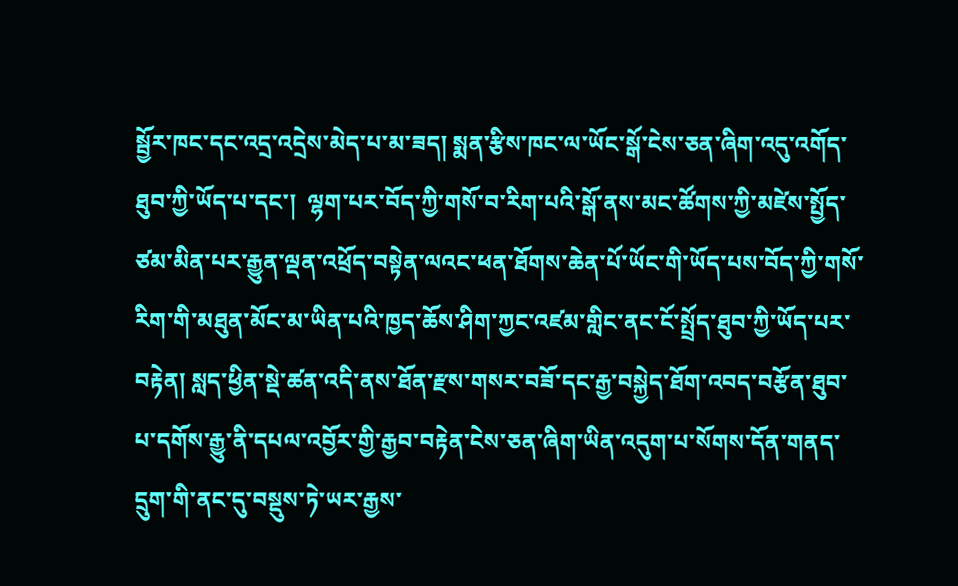སྦྱོར་ཁང་དང་འདྲ་འདྲེས་མེད་པ་མ་ཟད། སྨན་རྩིས་ཁང་ལ་ཡོང་སྒོ་ངེས་ཅན་ཞིག་འདུ་འགོད་ཐུབ་ཀྱི་ཡོད་པ་དང་།  ལྷག་པར་བོད་ཀྱི་གསོ་བ་རིག་པའི་སྒོ་ནས་མང་ཚོགས་ཀྱི་མཛེས་སྤྱོད་ཙམ་མིན་པར་རྒྱུན་ལྡན་འཕྲོད་བསྟེན་ལའང་ཕན་ཐོགས་ཆེན་པོ་ཡོང་གི་ཡོད་པས་བོད་ཀྱི་གསོ་རིག་གི་མཐུན་མོང་མ་ཡིན་པའི་ཁྱད་ཆོས་ཤིག་ཀྱང་འཛམ་གླིང་ནང་ངོ་སྤྲོད་ཐུབ་ཀྱི་ཡོད་པར་བརྟེན། སླད་ཕྱིན་སྡེ་ཚན་འདི་ནས་ཐོན་རྫས་གསར་བཟོ་དང་རྒྱ་བསྐྱེད་ཐོག་འབད་བརྩོན་ཐུབ་པ་དགོས་རྒྱུ་ནི་དཔལ་འབྱོར་གྱི་རྒྱབ་བརྟེན་ངེས་ཅན་ཞིག་ཡིན་འདུག་པ་སོགས་དོན་གནད་དྲུག་གི་ནང་དུ་བསྡུས་ཏེ་ཡར་རྒྱས་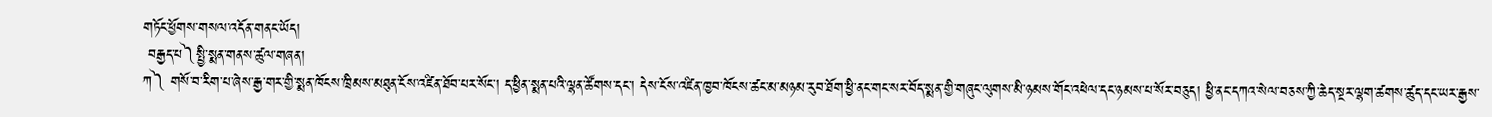གཏོང་ཕྱོགས་གསལ་འདོན་གནང་ཡོད།
 བརྒྱད་པ༽སྤྱི་སྨན་གནས་ཚུལ་གཞན།
ཀ༽ གསོ་བ་རིག་པ་ཞེས་རྒྱ་གར་གྱི་སྨན་ཁོངས་ཁྲིམས་མཐུན་ངོས་འཛིན་ཐོབ་པར་སོང་། ད་ཕྱིན་སྨན་པའི་ལྷན་ཚོགས་དང་། དེས་ངོས་འཛིན་ཁྱབ་ཁོངས་ཚང་མ་མཉམ་རུབ་ཐོག་ཕྱི་ནང་གང་སར་བོད་སྨན་གྱི་གཞུང་ལུགས་མི་ཉམས་གོང་འཕེལ་དང་ཉམས་པ་སོར་བཅུད། ཕྱི་ནང་དཀའ་སེལ་བཅས་ཀྱི་ཆེད་སྔར་ལྷག་ཚགས་ཚུད་དང་ཡར་རྒྱས་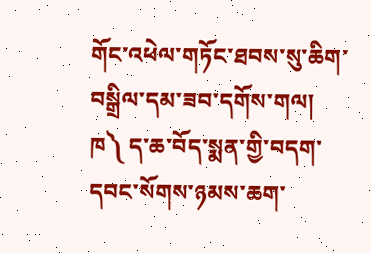གོང་འཕེལ་གཏོང་ཐབས་སུ་ཆིག་བསྒྲིལ་དམ་ཟབ་དགོས་གལ།
ཁ༽ ད་ཆ་བོད་སྨན་གྱི་བདག་དབང་སོགས་ཉམས་ཆག་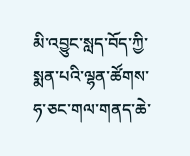མི་འབྱུང་སླད་བོད་ཀྱི་སྨན་པའི་ལྷན་ཚོགས་ཧ་ཅང་གལ་གནད་ཆེ་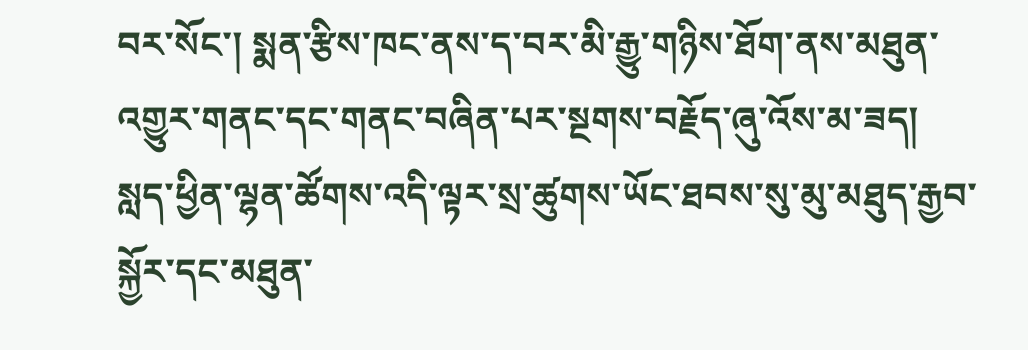བར་སོང་། སྨན་རྩིས་ཁང་ནས་ད་བར་མི་རྒྱུ་གཉིས་ཐོག་ནས་མཐུན་འགྱུར་གནང་དང་གནང་བཞིན་པར་སྔགས་བརྗོད་ཞུ་འོས་མ་ཟད། སླད་ཕྱིན་ལྷན་ཚོགས་འདི་ལྟར་སྲ་ཚུགས་ཡོང་ཐབས་སུ་མུ་མཐུད་རྒྱབ་སྐྱོར་དང་མཐུན་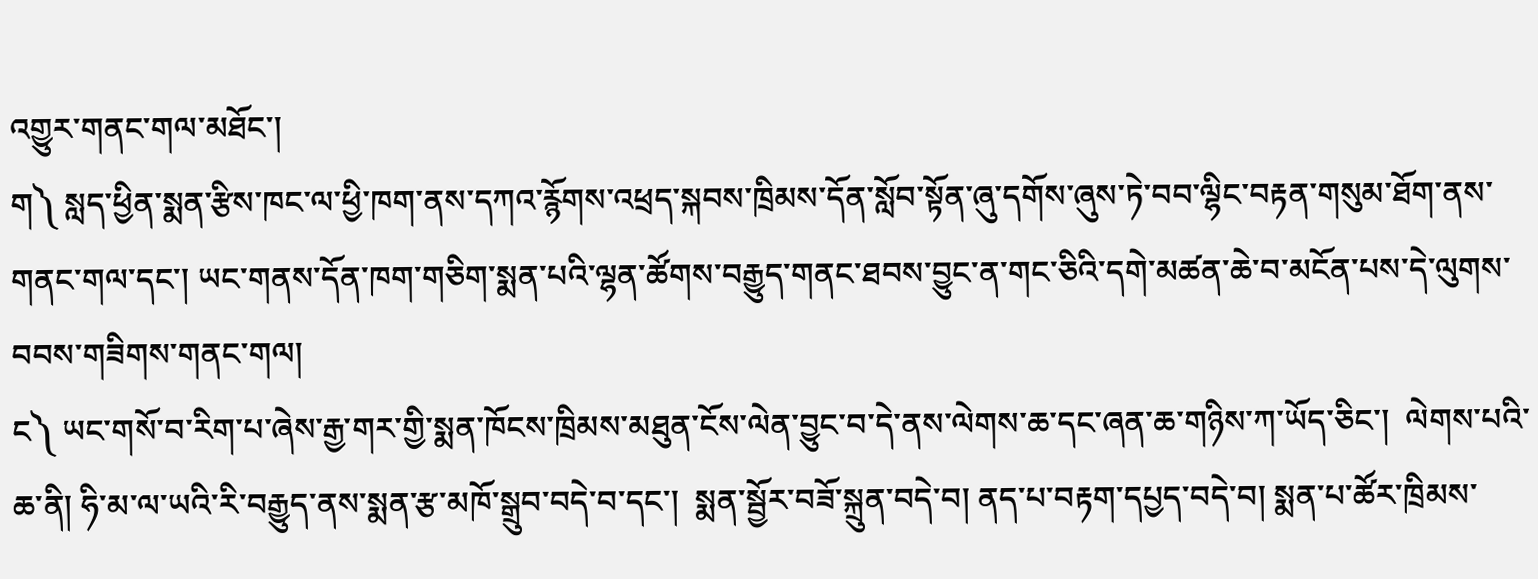འགྱུར་གནང་གལ་མཐོང་།
ག༽ སླད་ཕྱིན་སྨན་རྩིས་ཁང་ལ་ཕྱི་ཁག་ནས་དཀའ་རྙོགས་འཕྲད་སྐབས་ཁྲིམས་དོན་སློབ་སྟོན་ཞུ་དགོས་ཞུས་ཏེ་བབ་ལྷིང་བརྟན་གསུམ་ཐོག་ནས་གནང་གལ་དང་། ཡང་གནས་དོན་ཁག་གཅིག་སྨན་པའི་ལྷན་ཚོགས་བརྒྱུད་གནང་ཐབས་བྱུང་ན་གང་ཅིའི་དགེ་མཚན་ཆེ་བ་མངོན་པས་དེ་ལུགས་བབས་གཟིགས་གནང་གལ།
ང༽ ཡང་གསོ་བ་རིག་པ་ཞེས་རྒྱ་གར་གྱི་སྨན་ཁོངས་ཁྲིམས་མཐུན་ངོས་ལེན་བྱུང་བ་དེ་ནས་ལེགས་ཆ་དང་ཞན་ཆ་གཉིས་ཀ་ཡོད་ཅིང་།  ལེགས་པའི་ཆ་ནི། ཧི་མ་ལ་ཡའི་རི་བརྒྱུད་ནས་སྨན་རྩ་མཁོ་སྒྲུབ་བདེ་བ་དང་།  སྨན་སྦྱོར་བཟོ་སྐྲུན་བདེ་བ། ནད་པ་བརྟག་དཔྱད་བདེ་བ། སྨན་པ་ཚོར་ཁྲིམས་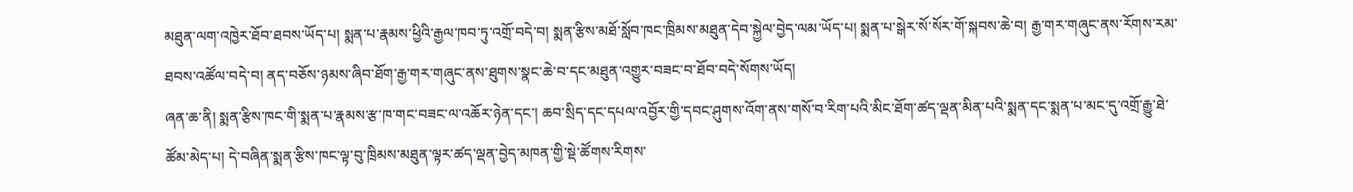མཐུན་ལག་འཁྱེར་ཐོབ་ཐབས་ཡོད་པ། སྨན་པ་རྣམས་ཕྱིའི་རྒྱལ་ཁབ་ཏུ་འགྲོ་བདེ་བ། སྨན་རྩིས་མཐོ་སློབ་ཁང་ཁྲིམས་མཐུན་དེབ་སྐྱེལ་བྱེད་ལམ་ཡོད་པ། སྨན་པ་སྒེར་སོ་སོར་གོ་སྐབས་ཆེ་བ། རྒྱ་གར་གཞུང་ནས་རོགས་རམ་ཐབས་འཚོལ་བདེ་བ། ནད་བཅོས་ཉམས་ཞིབ་ཐོག་རྒྱ་གར་གཞུང་ནས་ཐུགས་སྣང་ཆེ་བ་དང་མཐུན་འགྱུར་བཟང་བ་ཐོབ་བདེ་སོགས་ཡོད།
ཞན་ཆ་ནི། སྨན་རྩིས་ཁང་གི་སྨན་པ་རྣམས་རྩ་ཁ་གང་བཟང་ལ་འཆོར་ཉེན་དང་། ཆབ་སྲིད་དང་དཔལ་འབྱོར་གྱི་དབང་ཤུགས་འོག་ནས་གསོ་བ་རིག་པའི་མིང་ཐོག་ཚད་ལྡན་མིན་པའི་སྨན་དང་སྨན་པ་མང་དུ་འགྲོ་རྒྱུ་ཐེ་ཚོམ་མེད་པ། དེ་བཞིན་སྨན་རྩིས་ཁང་ལྟ་བུ་ཁྲིམས་མཐུན་ལྟར་ཚད་ལྡན་བྱེད་མཁན་གྱི་སྡེ་ཚོགས་རིགས་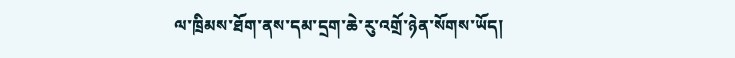ལ་ཁྲིམས་ཐོག་ནས་དམ་དྲག་ཆེ་རུ་འགྲོ་ཉེན་སོགས་ཡོད།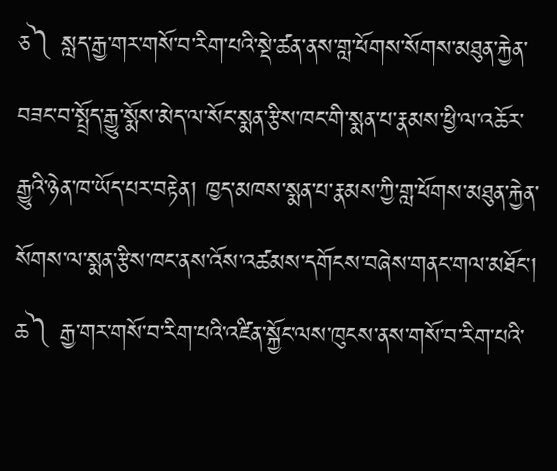ཅ༽ སླད་རྒྱ་གར་གསོ་བ་རིག་པའི་སྡེ་ཚན་ནས་གླ་ཕོགས་སོགས་མཐུན་རྐྱེན་བཟང་བ་སྤྲོད་རྒྱུ་སྨོས་མེད་ལ་སོང་སྨན་རྩིས་ཁང་གི་སྨན་པ་རྣམས་ཕྱི་ལ་འཆོར་རྒྱུའི་ཉེན་ཁ་ཡོད་པར་བརྟེན། ཁྱད་མཁས་སྨན་པ་རྣམས་ཀྱི་གླ་ཕོགས་མཐུན་རྐྱེན་སོགས་ལ་སྨན་རྩིས་ཁང་ནས་འོས་འཚམས་དགོངས་བཞེས་གནང་གལ་མཐོང་།
ཆ༽ རྒྱ་གར་གསོ་བ་རིག་པའི་འཛིན་སྐྱོང་ལས་ཁུངས་ནས་གསོ་བ་རིག་པའི་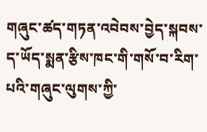གཞུང་ཚད་གཏན་འབེབས་བྱེད་སྐབས་ད་ཡོད་སྨན་རྩིས་ཁང་གི་གསོ་བ་རིག་པའི་གཞུང་ལུགས་ཀྱི་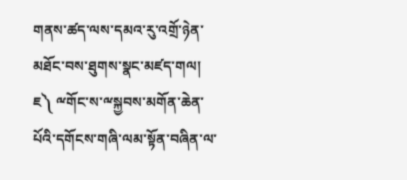གནས་ཚད་ལས་དམའ་རུ་འགྲོ་ཉེན་མཐོང་བས་ཐུགས་སྣང་མཛད་གལ།
ཇ༽ ྋགོང་ས་ྋསྐྱབས་མགོན་ཆེན་པོའི་དགོངས་གཞི་ལམ་སྟོན་བཞིན་ལ་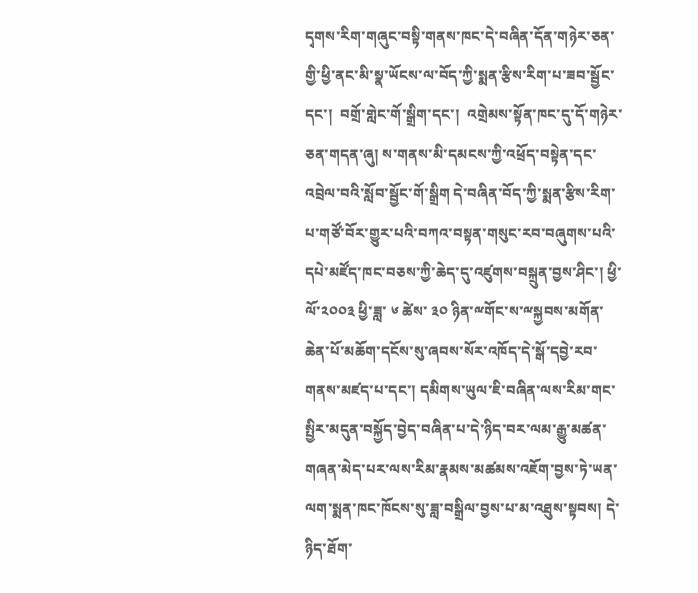དྭགས་རིག་གཞུང་བསྟི་གནས་ཁང་དེ་བཞིན་དོན་གཉེར་ཅན་གྱི་ཕྱི་ནང་མི་སྣ་ཡོངས་ལ་བོད་ཀྱི་སྨན་རྩིས་རིག་པ་ཟབ་སྦྱོང་དང་།  བགྲོ་གླེང་གོ་སྒྲིག་དང་།  འགྲེམས་སྟོན་ཁང་དུ་དོ་གཉེར་ཅན་གདན་ཞུ། ས་གནས་མི་དམངས་ཀྱི་འཕྲོད་བསྟེན་དང་འབྲེལ་བའི་སློབ་སྦྱོང་གོ་སྒྲིག དེ་བཞིན་བོད་ཀྱི་སྨན་རྩིས་རིག་པ་གཙོ་བོར་གྱུར་པའི་བཀའ་བསྟན་གསུང་རབ་བཞུགས་པའི་དཔེ་མཛོད་ཁང་བཅས་ཀྱི་ཆེད་དུ་འཛུགས་བསྐྲུན་བྱས་ཤིང་། ཕྱི་ལོ་༢༠༠༣ ཕྱི་ཟླ་ ༦ ཚེས་ ༣༠ ཉིན་ྋགོང་ས་ྋསྐྱབས་མགོན་ཆེན་པོ་མཆོག་དངོས་སུ་ཞབས་སོར་འཁོད་དེ་སྒོ་དབྱེ་རབ་གནས་མཛད་པ་དང་། དམིགས་ཡུལ་ཇི་བཞིན་ལས་རིམ་གང་སྤྱིར་མདུན་བསྐྱོད་བྱེད་བཞིན་པ་དེ་ཉིད་བར་ལམ་རྒྱུ་མཚན་གཞན་མེད་པར་ལས་རིམ་རྣམས་མཚམས་འཇོག་བྱས་ཏེ་ཡན་ལག་སྨན་ཁང་ཁོངས་སུ་ཟླ་བསྒྲིལ་བྱས་པ་མ་འཐུས་སྟབས། དེ་ཉིད་ཐོག་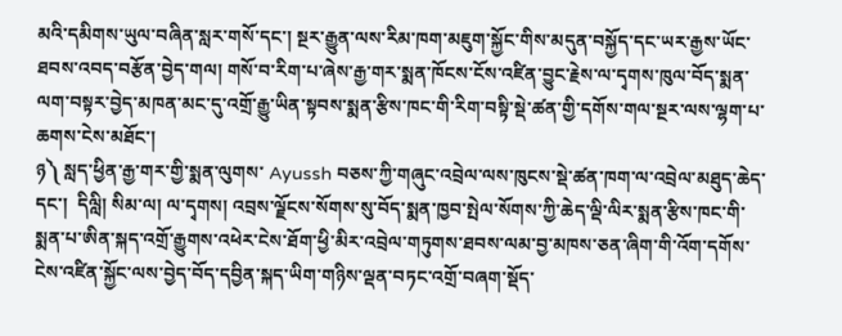མའི་དམིགས་ཡུལ་བཞིན་སླར་གསོ་དང་། སྔར་རྒྱུན་ལས་རིམ་ཁག་མཇུག་སྐྱོང་གིས་མདུན་བསྐྱོད་དང་ཡར་རྒྱས་ཡོང་ཐབས་འབད་བརྩོན་བྱེད་གལ། གསོ་བ་རིག་པ་ཞེས་རྒྱ་གར་སྨན་ཁོངས་ངོས་འཛིན་བྱུང་རྗེས་ལ་དྭགས་ཁུལ་བོད་སྨན་ལག་བསྟར་བྱེད་མཁན་མང་དུ་འགྲོ་རྒྱུ་ཡིན་སྟབས་སྨན་རྩིས་ཁང་གི་རིག་བསྟི་སྡེ་ཚན་གྱི་དགོས་གལ་སྔར་ལས་ལྷག་པ་ཆགས་ངེས་མཐོང་།
ཉ༽ སླད་ཕྱིན་རྒྱ་གར་གྱི་སྨན་ལུགས་ Ayussh བཅས་ཀྱི་གཞུང་འབྲེལ་ལས་ཁུངས་སྡེ་ཚན་ཁག་ལ་འབྲེལ་མཐུད་ཆེད་དང་།  དིལླི། སིམ་ལ། ལ་དྭགས། འབྲས་ལྗོངས་སོགས་སུ་བོད་སྨན་ཁྱབ་སྤེལ་སོགས་ཀྱི་ཆེད་ལྡི་ལིར་སྨན་རྩིས་ཁང་གི་སྨན་པ་ཨིན་སྐད་འགྲོ་རྒྱུགས་འཕེར་ངེས་ཐོག་ཕྱི་མིར་འབྲེལ་གཏུགས་ཐབས་ལམ་བྱ་མཁས་ཅན་ཞིག་གི་འོག་དགོས་ངེས་འཛིན་སྐྱོང་ལས་བྱེད་བོད་དབྱིན་སྐད་ཡིག་གཉིས་ལྡན་བཏང་འགྲོ་བཞག་སྡོད་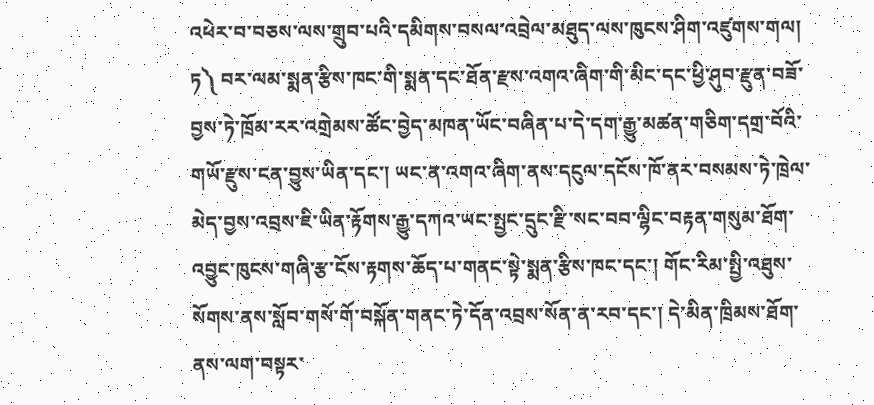འཕེར་བ་བཅས་ལས་གྲུབ་པའི་དམིགས་བསལ་འབྲེལ་མཐུད་ལས་ཁུངས་ཤིག་འཛུགས་གལ།
ཏ༽ བར་ལམ་སྨན་རྩིས་ཁང་གི་སྨན་དང་ཐོན་རྫས་འགའ་ཞིག་གི་མིང་དང་ཕྱི་ཤུབ་རྫུན་བཟོ་བྱས་ཏེ་ཁྲོམ་རར་འགྲེམས་ཚོང་བྱེད་མཁན་ཡོང་བཞིན་པ་དེ་དག་རྒྱུ་མཚན་གཅིག་དགྲ་བོའི་གཡོ་རྫུས་ངན་བྱུས་ཡིན་དང་། ཡང་ན་འགའ་ཞིག་ནས་དངུལ་དངོས་ཁོ་ནར་བསམས་ཏེ་ཁྲེལ་མེད་བྱས་འབྲས་ཇི་ཡིན་རྟོགས་རྒྱུ་དཀའ་ཡང་སྤྱང་དྲུང་རྫི་སང་བབ་ལྷིང་བརྟན་གསུམ་ཐོག་འབྱུང་ཁུངས་གཞི་རྩ་ངོས་རྟགས་ཆོད་པ་གནང་སྟེ་སྨན་རྩིས་ཁང་དང་། གོང་རིམ་སྤྱི་འཐུས་སོགས་ནས་སློབ་གསོ་གོ་བསྐོན་གནང་ཏེ་དོན་འབྲས་སོན་ན་རབ་དང་། དེ་མིན་ཁྲིམས་ཐོག་ནས་ལག་བསྟར་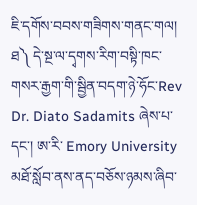ཇི་དགོས་བབས་གཟིགས་གནང་གལ།
ཐ༽ དེ་སྔ་ལ་དྭགས་རིག་བསྟི་ཁང་གསར་རྒྱག་གི་སྦྱིན་བདག་ཉེ་ཧོང་Rev Dr. Diato Sadamits ཞེས་པ་དང་། ཨ་རི་ Emory University མཐོ་སློབ་ནས་ནད་བཅོས་ཉམས་ཞིབ་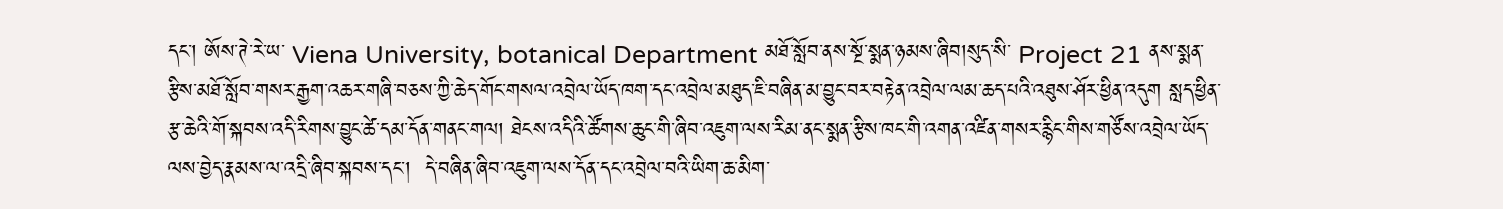དང་། ཨོས་ཊེ་རེ་ཡ་ Viena University, botanical Department མཐོ་སློབ་ནས་སྔོ་སྨན་ཉམས་ཞིབ།སུད་སི་ Project 21 ནས་སྨན་རྩིས་མཐོ་སློབ་གསར་རྒྱག་འཆར་གཞི་བཅས་ཀྱི་ཆེད་གོང་གསལ་འབྲེལ་ཡོད་ཁག་དང་འབྲེལ་མཐུད་ཇི་བཞིན་མ་བྱུང་བར་བརྟེན་འབྲེལ་ལམ་ཆད་པའི་འཐུས་ཤོར་ཕྱིན་འདུག སླད་ཕྱིན་རྩ་ཆེའི་གོ་སྐབས་འདི་རིགས་བྱུང་ཚེ་དམ་དོན་གནང་གལ། ཐེངས་འདིའི་ཚོགས་ཆུང་གི་ཞིབ་འཇུག་ལས་རིམ་ནང་སྨན་རྩིས་ཁང་གི་འགན་འཛིན་གསར་རྙིང་གིས་གཙོས་འབྲེལ་ཡོད་ལས་བྱེད་རྣམས་ལ་འདྲི་ཞིབ་སྐབས་དང་།  དེ་བཞིན་ཞིབ་འཇུག་ལས་དོན་དང་འབྲེལ་བའི་ཡིག་ཆ་མིག་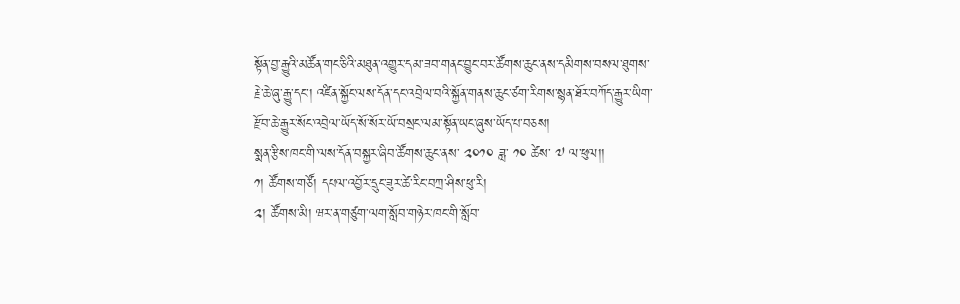སྟོན་བྱ་རྒྱུའི་མཚོན་གང་ཅིའི་མཐུན་འགྱུར་དམ་ཟབ་གནང་བྱུང་བར་ཚོགས་ཆུང་ནས་དམིགས་བསལ་ཐུགས་རྗེ་ཆེ་ཞུ་རྒྱུ་དང་། འཛིན་སྐྱོང་ལས་དོན་དང་འབྲེལ་བའི་སྐྱོན་གནས་ཆུང་ཙག་རིགས་སྙན་ཐོར་བཀོད་རྒྱུར་ཡིག་རྫོབ་ཆེ་རྒྱུར་སོང་འབྲེལ་ཡོད་སོ་སོར་ཡོ་བསྲང་ལམ་སྟོན་ཡང་ཞུས་ཡོད་པ་བཅས།
སྨན་རྩིས་ཁང་གི་ལས་དོན་བསྐྱར་ཞིབ་ཚོགས་ཆུང་ནས་ ༢༠༡༠ ཟླ་ ༡༠ ཚེས་ ༧ ལ་ཕུལ།།
༡། ཚོགས་གཙོ། དཔལ་འབྱོར་དྲུང་ཟུར་ཚེ་རིང་བཀྲ་ཤིས་ཕུ་རི།
༢། ཚོགས་མི། ཝར་ན་གཙུག་ལག་སློབ་གཉེར་ཁང་གི་སློབ་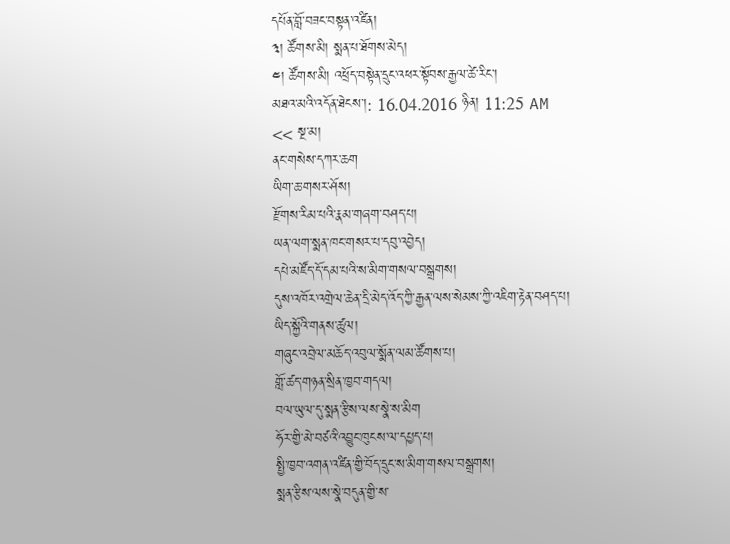དཔོན་བློ་བཟང་བསྟན་འཛིན།
༣། ཚོགས་མི། སྨན་པ་ཐོགས་མེད།
༤། ཚོགས་མི། འཕྲོད་བསྟེན་དྲུང་འཕར་སྟོབས་རྒྱལ་ཚེ་རིང་།
མཐའ་མའི་འདོན་ཐེངས་།: 16.04.2016 ཉིན། 11:25 AM
<< སྔ་མ།
ནང་གསེས་དཀར་ཆག
ཡིག་ཆ་གསར་ཤོས།
རྫོགས་རིམ་པའི་རྣམ་གཞག་བཤད་པ།
ཡན་ལག་སྨན་ཁང་གསར་པ་དབུ་འབྱེད།
དཔེ་མཛོད་དོ་དམ་པའི་ས་མིག་གསལ་བསྒྲགས།
དུས་འཁོར་འགྲེལ་ཆེན་དྲི་མེད་འོད་ཀྱི་རྒྱན་ལས་སེམས་ཀྱི་འཇིག་རྟེན་བཤད་པ།
ཡིད་སྐྱོའི་གནས་ཚུལ།
གཞུང་འབྲེལ་མཆོད་འབུལ་སྨོན་ལམ་ཚོགས་པ།
གློ་ཚད་གཉན་སྲིན་ཁྱབ་གདལ།
བལ་ཡུལ་དུ་སྨན་རྩིས་ལས་སྣེ་ས་མིག
ཧོར་གྱི་མེ་བཙའི་འབྱུང་ཁུངས་ལ་དཔྱད་པ།
སྤྱི་ཁྱབ་འགན་འཛིན་གྱི་བོད་དྲུང་ས་མིག་གསལ་བསྒྲགས།
སྨན་རྩིས་ལས་སྣེ་བདུན་གྱི་ས་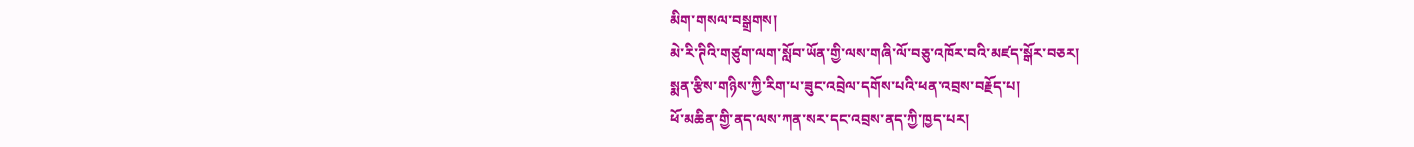མིག་གསལ་བསྒྲགས།
མེ་རི་ཊིའི་གཙུག་ལག་སློབ་ཡོན་གྱི་ལས་གཞི་ལོ་བཅུ་འཁོར་བའི་མཛད་སྒོར་བཅར།
སྨན་རྩིས་གཉིས་ཀྱི་རིག་པ་ཟུང་འབྲེལ་དགོས་པའི་ཕན་འབྲས་བརྗོད་པ།
ཕོ་མཆིན་གྱི་ནད་ལས་ཀན་སར་དང་འབྲས་ནད་ཀྱི་ཁྱད་པར།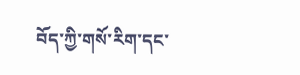བོད་ཀྱི་གསོ་རིག་དང་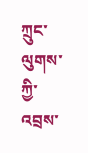ཀྲུང་ལུགས་ཀྱི་འབྲས་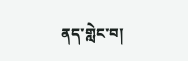ནད་གླེང་བ།